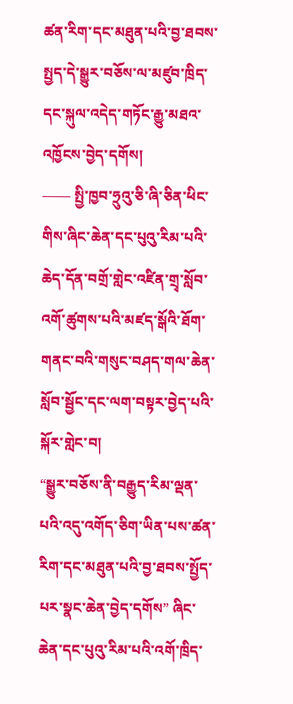ཚན་རིག་དང་མཐུན་པའི་བྱ་ཐབས་སྤྱད་དེ་སྒྱུར་བཅོས་ལ་མཛུབ་ཁྲིད་དང་སྐུལ་འདེད་གཏོང་རྒྱུ་མཐའ་འཁྱོངས་བྱེད་དགོས།
—— སྤྱི་ཁྱབ་ཧྲུའུ་ཅི་ཞི་ཅིན་ཕིང་གིས་ཞིང་ཆེན་དང་པུའུ་རིམ་པའི་ཆེད་དོན་བགྲོ་གླེང་འཛིན་གྲྭ་སློབ་འགོ་ཚུགས་པའི་མཛད་སྒོའི་ཐོག་གནང་བའི་གསུང་བཤད་གལ་ཆེན་སློབ་སྦྱོང་དང་ལག་བསྟར་བྱེད་པའི་སྐོར་གླེང་བ།
“སྒྱུར་བཅོས་ནི་བརྒྱུད་རིམ་ལྡན་པའི་འདུ་འགོད་ཅིག་ཡིན་པས་ཚན་རིག་དང་མཐུན་པའི་བྱ་ཐབས་སྤྱོད་པར་སྣང་ཆེན་བྱེད་དགོས” ཞིང་ཆེན་དང་པུའུ་རིམ་པའི་འགོ་ཁྲིད་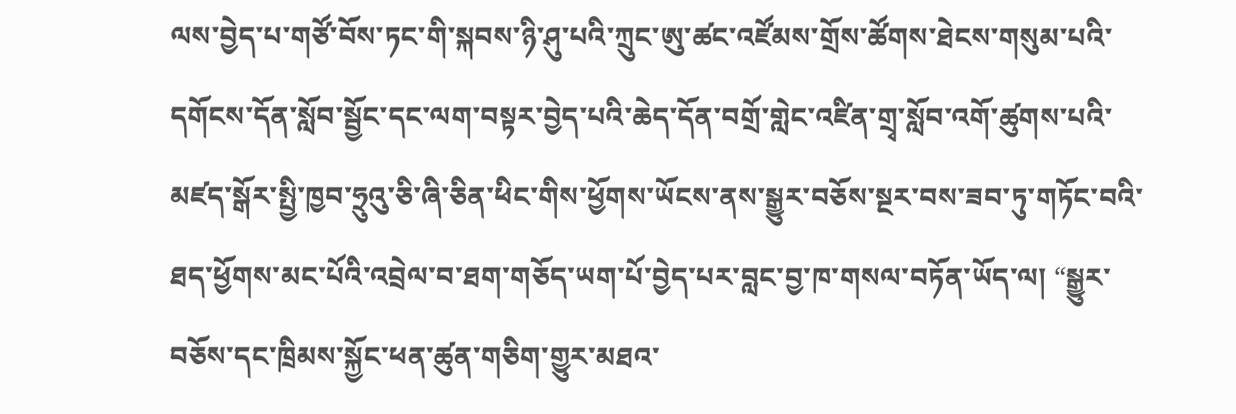ལས་བྱེད་པ་གཙོ་བོས་ཏང་གི་སྐབས་ཉི་ཤུ་པའི་ཀྲུང་ཨུ་ཚང་འཛོམས་གྲོས་ཚོགས་ཐེངས་གསུམ་པའི་དགོངས་དོན་སློབ་སྦྱོང་དང་ལག་བསྟར་བྱེད་པའི་ཆེད་དོན་བགྲོ་གླེང་འཛིན་གྲྭ་སློབ་འགོ་ཚུགས་པའི་མཛད་སྒོར་སྤྱི་ཁྱབ་ཧྲུའུ་ཅི་ཞི་ཅིན་ཕིང་གིས་ཕྱོགས་ཡོངས་ནས་སྒྱུར་བཅོས་སྔར་བས་ཟབ་ཏུ་གཏོང་བའི་ཐད་ཕྱོགས་མང་པོའི་འབྲེལ་བ་ཐག་གཅོད་ཡག་པོ་བྱེད་པར་བླང་བྱ་ཁ་གསལ་བཏོན་ཡོད་ལ། “སྒྱུར་བཅོས་དང་ཁྲིམས་སྐྱོང་ཕན་ཚུན་གཅིག་གྱུར་མཐའ་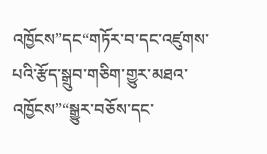འཁྱོངས”དང“གཏོར་བ་དང་འཛུགས་པའི་རྩོད་སྒྲུབ་གཅིག་གྱུར་མཐའ་འཁྱོངས”“སྒྱུར་བཅོས་དང་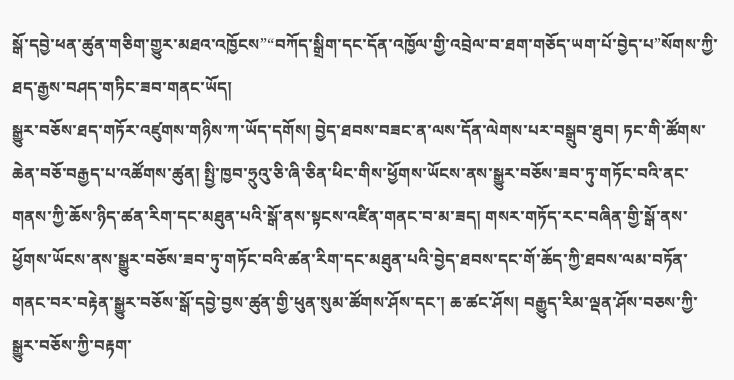སྒོ་དབྱེ་ཕན་ཚུན་གཅིག་གྱུར་མཐའ་འཁྱོངས”“བཀོད་སྒྲིག་དང་དོན་འཁྱོལ་གྱི་འབྲེལ་བ་ཐག་གཅོད་ཡག་པོ་བྱེད་པ”སོགས་ཀྱི་ཐད་རྒྱས་བཤད་གཏིང་ཟབ་གནང་ཡོད།
སྒྱུར་བཅོས་ཐད་གཏོར་འཛུགས་གཉིས་ཀ་ཡོད་དགོས། བྱེད་ཐབས་བཟང་ན་ལས་དོན་ལེགས་པར་བསྒྲུབ་ཐུབ། ཏང་གི་ཚོགས་ཆེན་བཅོ་བརྒྱད་པ་འཚོགས་ཚུན། སྤྱི་ཁྱབ་ཧྲུའུ་ཅི་ཞི་ཅིན་ཕིང་གིས་ཕྱོགས་ཡོངས་ནས་སྒྱུར་བཅོས་ཟབ་ཏུ་གཏོང་བའི་ནང་གནས་ཀྱི་ཆོས་ཉིད་ཚན་རིག་དང་མཐུན་པའི་སྒོ་ནས་སྟངས་འཛིན་གནང་བ་མ་ཟད། གསར་གཏོད་རང་བཞིན་གྱི་སྒོ་ནས་ཕྱོགས་ཡོངས་ནས་སྒྱུར་བཅོས་ཟབ་ཏུ་གཏོང་བའི་ཚན་རིག་དང་མཐུན་པའི་བྱེད་ཐབས་དང་གོ་ཆོད་ཀྱི་ཐབས་ལམ་བཏོན་གནང་བར་བརྟེན་སྒྱུར་བཅོས་སྒོ་དབྱེ་བྱས་ཚུན་གྱི་ཕུན་སུམ་ཚོགས་ཤོས་དང་། ཆ་ཚང་ཤོས། བརྒྱུད་རིམ་ལྡན་ཤོས་བཅས་ཀྱི་སྒྱུར་བཅོས་ཀྱི་བརྟག་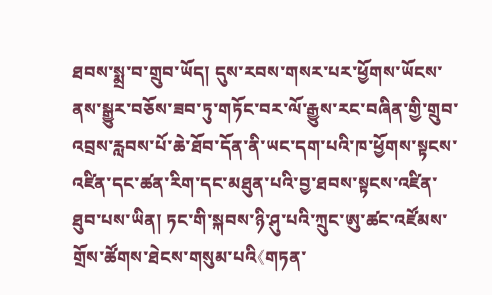ཐབས་སྨྲ་བ་གྲུབ་ཡོད། དུས་རབས་གསར་པར་ཕྱོགས་ཡོངས་ནས་སྒྱུར་བཅོས་ཟབ་ཏུ་གཏོང་བར་ལོ་རྒྱུས་རང་བཞིན་གྱི་གྲུབ་འབྲས་རླབས་པོ་ཆེ་ཐོབ་དོན་ནི་ཡང་དག་པའི་ཁ་ཕྱོགས་སྟངས་འཛིན་དང་ཚན་རིག་དང་མཐུན་པའི་བྱ་ཐབས་སྟངས་འཛིན་ཐུབ་པས་ཡིན། ཏང་གི་སྐབས་ཉི་ཤུ་པའི་ཀྲུང་ཨུ་ཚང་འཛོམས་གྲོས་ཚོགས་ཐེངས་གསུམ་པའི《གཏན་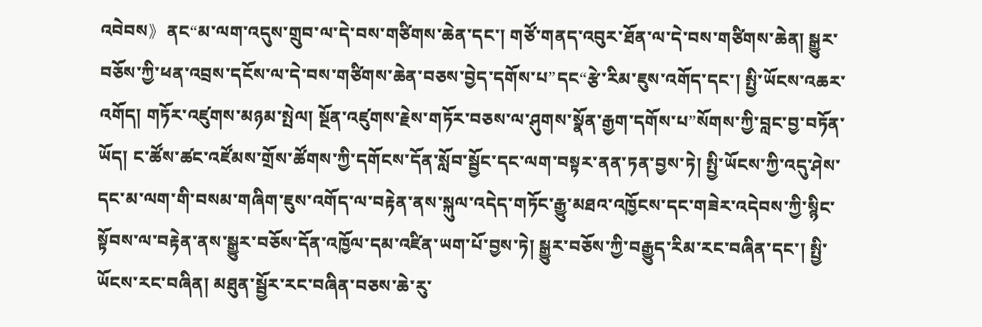འབེབས》ནང“མ་ལག་འདུས་གྲུབ་ལ་དེ་བས་གཙིགས་ཆེན་དང་། གཙོ་གནད་འབུར་ཐོན་ལ་དེ་བས་གཙིགས་ཆེན། སྒྱུར་བཅོས་ཀྱི་ཕན་འབྲས་དངོས་ལ་དེ་བས་གཙིགས་ཆེན་བཅས་བྱེད་དགོས་པ”དང“རྩེ་རིམ་ཇུས་འགོད་དང་། སྤྱི་ཡོངས་འཆར་འགོད། གཏོར་འཛུགས་མཉམ་སྤེལ། སྔོན་འཛུགས་རྗེས་གཏོར་བཅས་ལ་ཤུགས་སྣོན་རྒྱག་དགོས་པ”སོགས་ཀྱི་བླང་བྱ་བཏོན་ཡོད། ང་ཚོས་ཚང་འཛོམས་གྲོས་ཚོགས་ཀྱི་དགོངས་དོན་སློབ་སྦྱོང་དང་ལག་བསྟར་ནན་ཏན་བྱས་ཏེ། སྤྱི་ཡོངས་ཀྱི་འདུ་ཤེས་དང་མ་ལག་གི་བསམ་གཞིག་ཇུས་འགོད་ལ་བརྟེན་ནས་སྐུལ་འདེད་གཏོང་རྒྱུ་མཐའ་འཁྱོངས་དང་གཟེར་འདེབས་ཀྱི་སྙིང་སྟོབས་ལ་བརྟེན་ནས་སྒྱུར་བཅོས་དོན་འཁྱོལ་དམ་འཛིན་ཡག་པོ་བྱས་ཏེ། སྒྱུར་བཅོས་ཀྱི་བརྒྱུད་རིམ་རང་བཞིན་དང་། སྤྱི་ཡོངས་རང་བཞིན། མཐུན་སྦྱོར་རང་བཞིན་བཅས་ཆེ་རུ་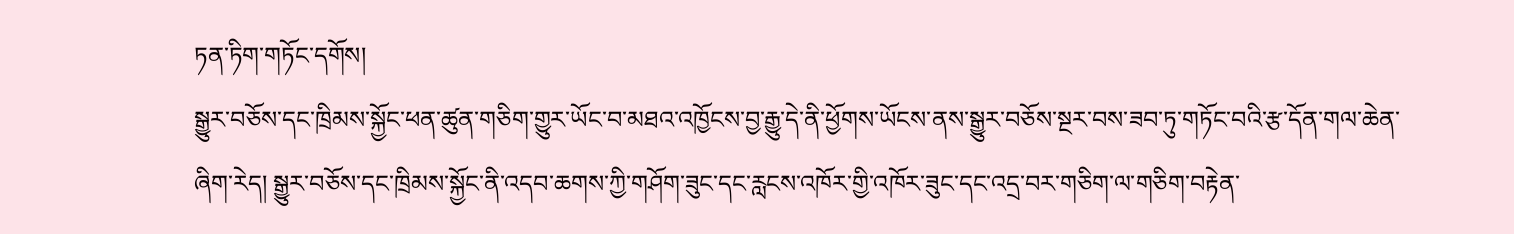ཏན་ཏིག་གཏོང་དགོས།
སྒྱུར་བཅོས་དང་ཁྲིམས་སྐྱོང་ཕན་ཚུན་གཅིག་གྱུར་ཡོང་བ་མཐའ་འཁྱོངས་བྱ་རྒྱུ་དེ་ནི་ཕྱོགས་ཡོངས་ནས་སྒྱུར་བཅོས་སྔར་བས་ཟབ་ཏུ་གཏོང་བའི་རྩ་དོན་གལ་ཆེན་ཞིག་རེད། སྒྱུར་བཅོས་དང་ཁྲིམས་སྐྱོང་ནི་འདབ་ཆགས་ཀྱི་གཤོག་ཟུང་དང་རླངས་འཁོར་གྱི་འཁོར་ཟུང་དང་འདྲ་བར་གཅིག་ལ་གཅིག་བརྟེན་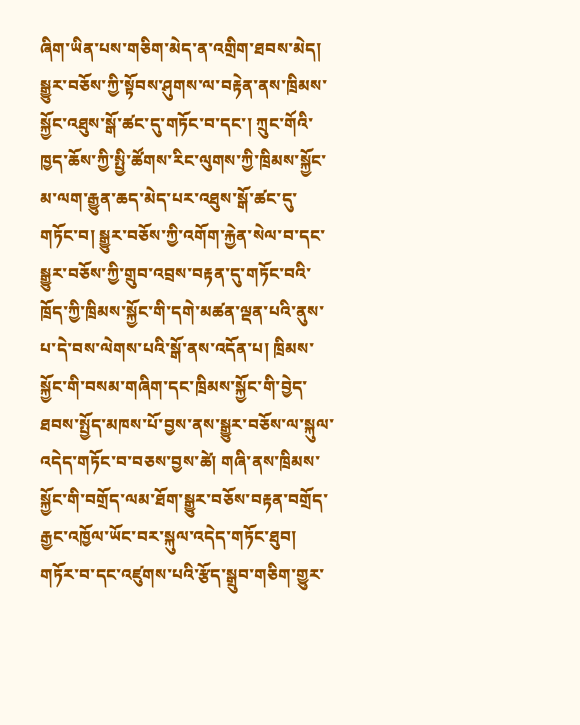ཞིག་ཡིན་པས་གཅིག་མེད་ན་འགྲིག་ཐབས་མེད། སྒྱུར་བཅོས་ཀྱི་སྟོབས་ཤུགས་ལ་བརྟེན་ནས་ཁྲིམས་སྐྱོང་འཐུས་སྒོ་ཚང་དུ་གཏོང་བ་དང་། ཀྲུང་གོའི་ཁྱད་ཆོས་ཀྱི་སྤྱི་ཚོགས་རིང་ལུགས་ཀྱི་ཁྲིམས་སྐྱོང་མ་ལག་རྒྱུན་ཆད་མེད་པར་འཐུས་སྒོ་ཚང་དུ་གཏོང་བ། སྒྱུར་བཅོས་ཀྱི་འགོག་རྐྱེན་སེལ་བ་དང་སྒྱུར་བཅོས་ཀྱི་གྲུབ་འབྲས་བརྟན་དུ་གཏོང་བའི་ཁྲོད་ཀྱི་ཁྲིམས་སྐྱོང་གི་དགེ་མཚན་ལྡན་པའི་ནུས་པ་དེ་བས་ལེགས་པའི་སྒོ་ནས་འདོན་པ། ཁྲིམས་སྐྱོང་གི་བསམ་གཞིག་དང་ཁྲིམས་སྐྱོང་གི་བྱེད་ཐབས་སྤྱོད་མཁས་པོ་བྱས་ནས་སྒྱུར་བཅོས་ལ་སྐུལ་འདེད་གཏོང་བ་བཅས་བྱས་ཚེ། གཞི་ནས་ཁྲིམས་སྐྱོང་གི་བགྲོད་ལམ་ཐོག་སྒྱུར་བཅོས་བརྟན་བགྲོད་རྒྱང་འཁྱོལ་ཡོང་བར་སྐུལ་འདེད་གཏོང་ཐུབ།
གཏོར་བ་དང་འཛུགས་པའི་རྩོད་སྒྲུབ་གཅིག་གྱུར་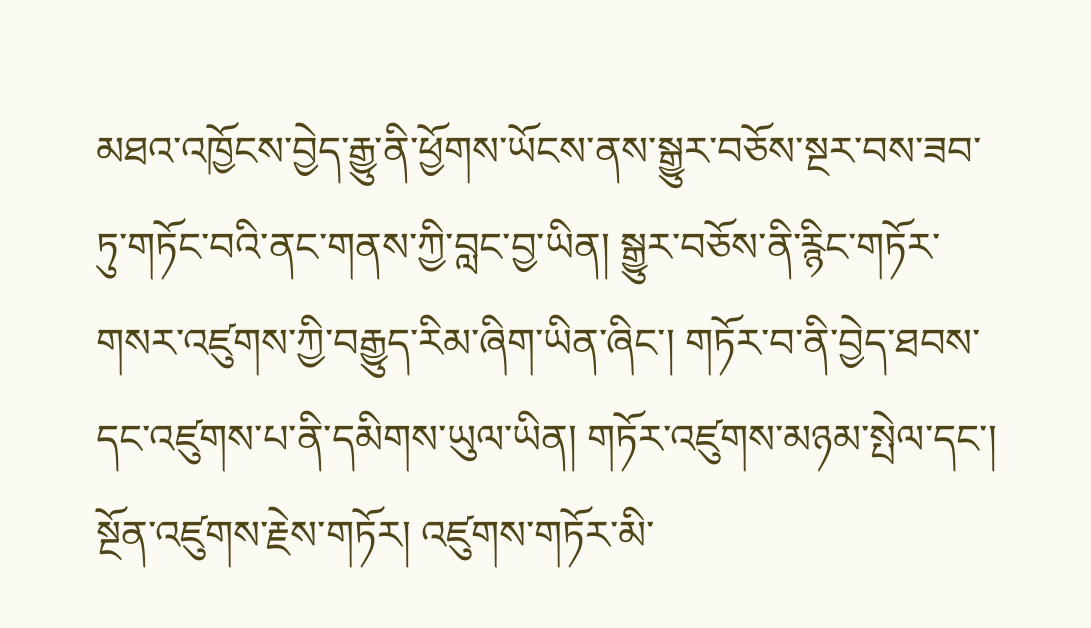མཐའ་འཁྱོངས་བྱེད་རྒྱུ་ནི་ཕྱོགས་ཡོངས་ནས་སྒྱུར་བཅོས་སྔར་བས་ཟབ་ཏུ་གཏོང་བའི་ནང་གནས་ཀྱི་བླང་བྱ་ཡིན། སྒྱུར་བཅོས་ནི་རྙིང་གཏོར་གསར་འཛུགས་ཀྱི་བརྒྱུད་རིམ་ཞིག་ཡིན་ཞིང་། གཏོར་བ་ནི་བྱེད་ཐབས་དང་འཛུགས་པ་ནི་དམིགས་ཡུལ་ཡིན། གཏོར་འཛུགས་མཉམ་སྤེལ་དང་། སྔོན་འཛུགས་རྗེས་གཏོར། འཛུགས་གཏོར་མི་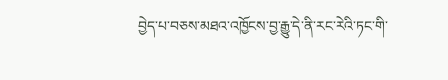བྱེད་པ་བཅས་མཐའ་འཁྱོངས་བྱ་རྒྱུ་དེ་ནི་རང་རེའི་ཏང་གི་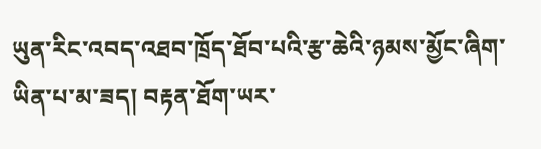ཡུན་རིང་འབད་འཐབ་ཁྲོད་ཐོབ་པའི་རྩ་ཆེའི་ཉམས་མྱོང་ཞིག་ཡིན་པ་མ་ཟད། བརྟན་ཐོག་ཡར་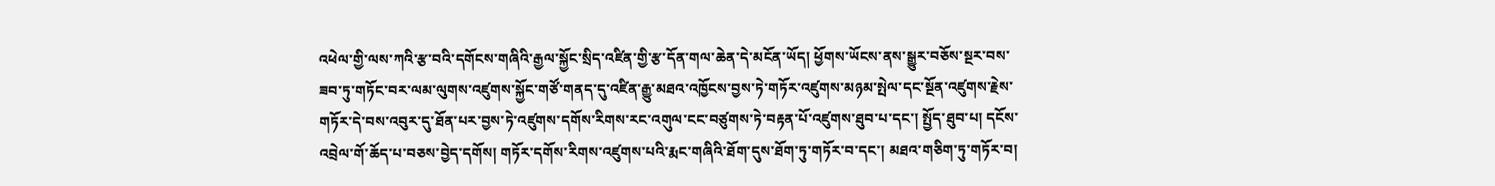འཕེལ་གྱི་ལས་ཀའི་རྩ་བའི་དགོངས་གཞིའི་རྒྱལ་སྐྱོང་སྲིད་འཛིན་གྱི་རྩ་དོན་གལ་ཆེན་དེ་མངོན་ཡོད། ཕྱོགས་ཡོངས་ནས་སྒྱུར་བཅོས་སྔར་བས་ཟབ་ཏུ་གཏོང་བར་ལམ་ལུགས་འཛུགས་སྐྱོང་གཙོ་གནད་དུ་འཛིན་རྒྱུ་མཐའ་འཁྱོངས་བྱས་ཏེ་གཏོར་འཛུགས་མཉམ་སྤེལ་དང་སྔོན་འཛུགས་རྗེས་གཏོར་དེ་བས་འབུར་དུ་ཐོན་པར་བྱས་ཏེ་འཛུགས་དགོས་རིགས་རང་འགུལ་ངང་བཙུགས་ཏེ་བརྟན་པོ་འཛུགས་ཐུབ་པ་དང་། སྤྱོད་ཐུབ་པ། དངོས་འབྲེལ་གོ་ཆོད་པ་བཅས་བྱེད་དགོས། གཏོར་དགོས་རིགས་འཛུགས་པའི་རྨང་གཞིའི་ཐོག་དུས་ཐོག་ཏུ་གཏོར་བ་དང་། མཐའ་གཅིག་ཏུ་གཏོར་བ།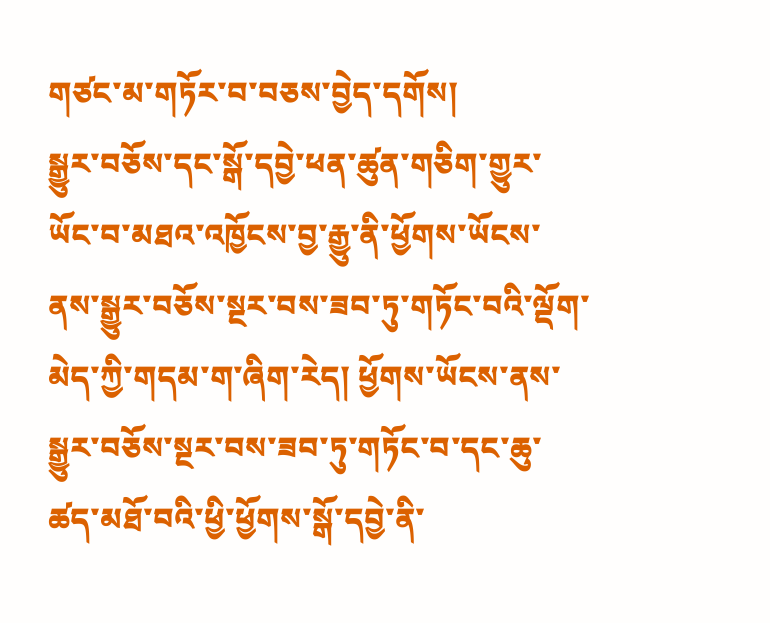གཙང་མ་གཏོར་བ་བཅས་བྱེད་དགོས།
སྒྱུར་བཅོས་དང་སྒོ་དབྱེ་ཕན་ཚུན་གཅིག་གྱུར་ཡོང་བ་མཐའ་འཁྱོངས་བྱ་རྒྱུ་ནི་ཕྱོགས་ཡོངས་ནས་སྒྱུར་བཅོས་སྔར་བས་ཟབ་ཏུ་གཏོང་བའི་ལྡོག་མེད་ཀྱི་གདམ་ག་ཞིག་རེད། ཕྱོགས་ཡོངས་ནས་སྒྱུར་བཅོས་སྔར་བས་ཟབ་ཏུ་གཏོང་བ་དང་ཆུ་ཚད་མཐོ་བའི་ཕྱི་ཕྱོགས་སྒོ་དབྱེ་ནི་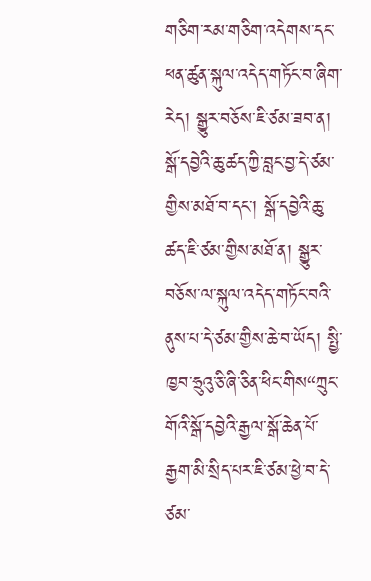གཅིག་རམ་གཅིག་འདེགས་དང་ཕན་ཚུན་སྐུལ་འདེད་གཏོང་བ་ཞིག་རེད། སྒྱུར་བཅོས་ཇི་ཙམ་ཟབ་ན། སྒོ་དབྱེའི་ཆུ་ཚད་ཀྱི་བླང་བྱ་དེ་ཙམ་གྱིས་མཐོ་བ་དང་། སྒོ་དབྱེའི་ཆུ་ཚད་ཇི་ཙམ་གྱིས་མཐོ་ན། སྒྱུར་བཅོས་ལ་སྐུལ་འདེད་གཏོང་བའི་ནུས་པ་དེ་ཙམ་གྱིས་ཆེ་བ་ཡོད། སྤྱི་ཁྱབ་ཧྲུའུ་ཅི་ཞི་ཅིན་ཕིང་གིས“ཀྲུང་གོའི་སྒོ་དབྱེའི་རྒྱལ་སྒོ་ཆེན་པོ་རྒྱག་མི་སྲིད་པར་ཇི་ཙམ་ཕྱེ་བ་དེ་ཙམ་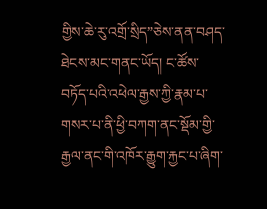གྱིས་ཆེ་རུ་འགྲོ་སྲིད”ཅེས་ནན་བཤད་ཐེངས་མང་གནང་ཡོད། ང་ཚོས་བཏོད་པའི་འཕེལ་རྒྱས་ཀྱི་རྣམ་པ་གསར་པ་ནི་ཕྱི་བཀག་ནང་སྡོམ་གྱི་རྒྱལ་ནང་གི་འཁོར་རྒྱུག་རྐྱང་པ་ཞིག་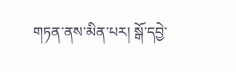གཏན་ནས་མིན་པར། སྒོ་དབྱེ་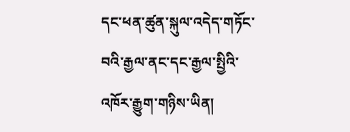དང་ཕན་ཚུན་སྐུལ་འདེད་གཏོང་བའི་རྒྱལ་ནང་དང་རྒྱལ་སྤྱིའི་འཁོར་རྒྱུག་གཉིས་ཡིན།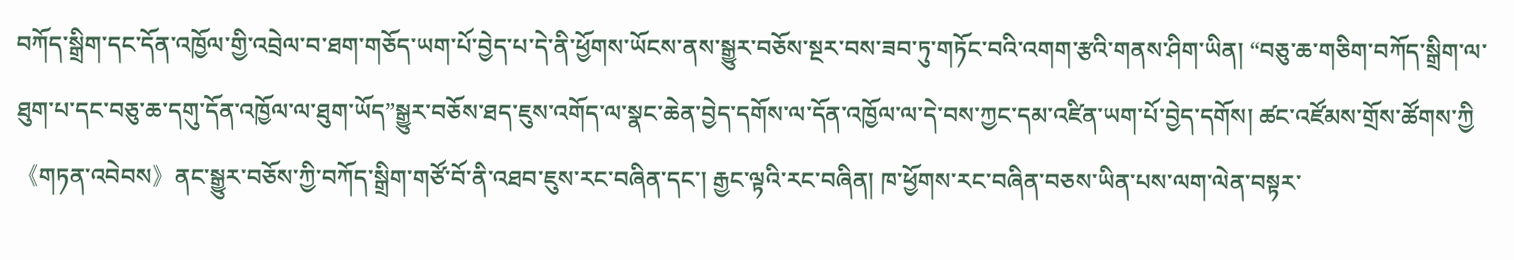བཀོད་སྒྲིག་དང་དོན་འཁྱོལ་གྱི་འབྲེལ་བ་ཐག་གཅོད་ཡག་པོ་བྱེད་པ་དེ་ནི་ཕྱོགས་ཡོངས་ནས་སྒྱུར་བཅོས་སྔར་བས་ཟབ་ཏུ་གཏོང་བའི་འགག་རྩའི་གནས་ཤིག་ཡིན། “བཅུ་ཆ་གཅིག་བཀོད་སྒྲིག་ལ་ཐུག་པ་དང་བཅུ་ཆ་དགུ་དོན་འཁྱོལ་ལ་ཐུག་ཡོད”སྒྱུར་བཅོས་ཐད་ཇུས་འགོད་ལ་སྣང་ཆེན་བྱེད་དགོས་ལ་དོན་འཁྱོལ་ལ་དེ་བས་ཀྱང་དམ་འཛིན་ཡག་པོ་བྱེད་དགོས། ཚང་འཛོམས་གྲོས་ཚོགས་ཀྱི《གཏན་འབེབས》ནང་སྒྱུར་བཅོས་ཀྱི་བཀོད་སྒྲིག་གཙོ་བོ་ནི་འཐབ་ཇུས་རང་བཞིན་དང་། རྒྱང་ལྟའི་རང་བཞིན། ཁ་ཕྱོགས་རང་བཞིན་བཅས་ཡིན་པས་ལག་ལེན་བསྟར་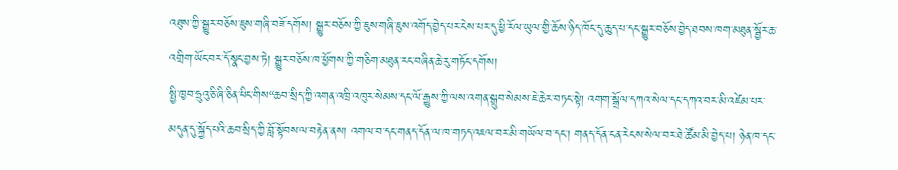འཐུས་ཀྱི་སྒྱུར་བཅོས་ཇུས་གཞི་བཟོ་དགོས། སྒྱུར་བཅོས་ཀྱི་ཇུས་གཞི་ཇུས་འགོད་བྱེད་པར་ངེས་པར་དུ་ཕྱི་རོལ་ཡུལ་གྱི་ཆོས་ཉིད་ཁོང་དུ་ཆུད་པ་དང་སྒྱུར་བཅོས་བྱེད་ཐབས་ཁག་མཐུན་སྦྱོར་ཆ་འགྲིག་ཡོང་བར་དོ་སྣང་བྱས་ཏེ། སྒྱུར་བཅོས་ཁ་ཕྱོགས་ཀྱི་གཅིག་མཐུན་རང་བཞིན་ཆེ་རུ་གཏོང་དགོས།
སྤྱི་ཁྱབ་ཧྲུའུ་ཅི་ཞི་ཅིན་ཕིང་གིས“ཆབ་སྲིད་ཀྱི་འགན་འཁྲི་འཁུར་སེམས་དང་ལོ་རྒྱུས་ཀྱི་ལས་འགན་སྒྲུབ་སེམས་ཇེ་ཆེར་བཏང་སྟེ། འགག་སྒྲོལ་དཀའ་སེལ་དང་དཀའ་བར་མི་འཛེམ་པར་མདུན་དུ་སྐྱོད་པའི་ཆབ་སྲིད་ཀྱི་བློ་སྟོབས་ལ་བརྟེན་ནས། འགལ་བ་དང་གནད་དོན་ལ་ཁ་གཏད་འཇལ་བར་མི་གཡོལ་བ་དང་། གནད་དོན་ངན་རེངས་སེལ་བར་ཐེ་ཚོམ་མི་བྱེད་པ། ཉེན་ཁ་དང་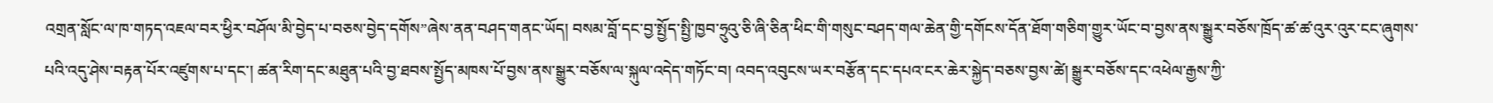འགྲན་སློང་ལ་ཁ་གཏད་འཇལ་བར་ཕྱིར་བཤོལ་མི་བྱེད་པ་བཅས་བྱེད་དགོས”ཞེས་ནན་བཤད་གནང་ཡོད། བསམ་བློ་དང་བྱ་སྤྱོད་སྤྱི་ཁྱབ་ཧྲུའུ་ཅི་ཞི་ཅིན་ཕིང་གི་གསུང་བཤད་གལ་ཆེན་གྱི་དགོངས་དོན་ཐོག་གཅིག་གྱུར་ཡོང་བ་བྱས་ནས་སྒྱུར་བཅོས་ཁྲོད་ཚ་ཚ་འུར་འུར་ངང་ཞུགས་པའི་འདུ་ཤེས་བརྟན་པོར་འཛུགས་པ་དང་། ཚན་རིག་དང་མཐུན་པའི་བྱ་ཐབས་སྤྱོད་མཁས་པོ་བྱས་ནས་སྒྱུར་བཅོས་ལ་སྐུལ་འདེད་གཏོང་བ། འབད་འབུངས་ཡར་བརྩོན་དང་དཔའ་ངར་ཆེར་སྐྱེད་བཅས་བྱས་ཚེ། སྒྱུར་བཅོས་དང་འཕེལ་རྒྱས་ཀྱི་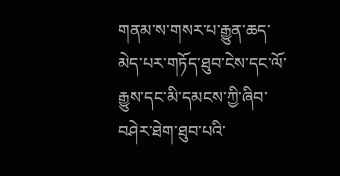གནམ་ས་གསར་པ་རྒྱུན་ཆད་མེད་པར་གཏོད་ཐུབ་ངེས་དང་ལོ་རྒྱུས་དང་མི་དམངས་ཀྱི་ཞིབ་བཤེར་ཐེག་ཐུབ་པའི་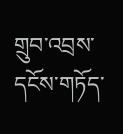གྲུབ་འབྲས་དངོས་གཏོད་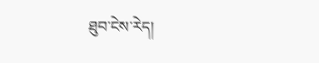ཐུབ་ངེས་རེད།